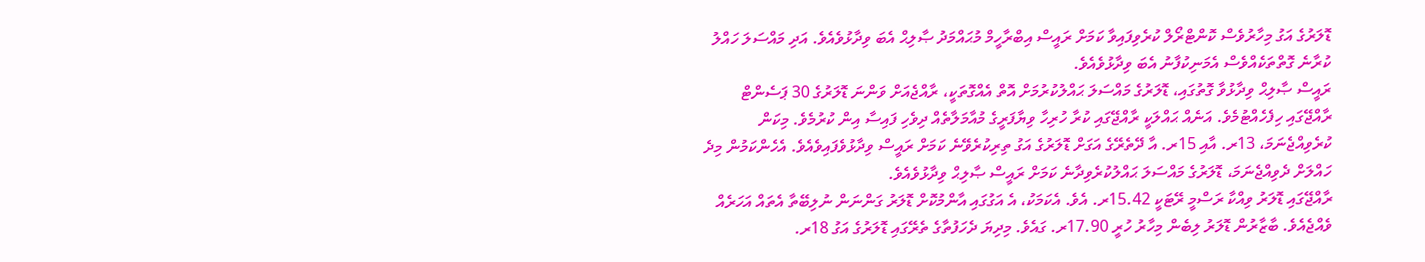ޑޮލަރުގެ އަގު މިހާރުވެސް ކޮންޓްރޯލް ކުރެވިފައިވާ ކަމަށް ރައީސް އިބްރާހީމް މުޙައްމަދު ޞާލިޙް އެބަ ވިދާޅުވެއެވެ. އަދި މައްސަލަ ހައްލު ކުރާނެ ގޮތްތަކެއްވެސް އެމަނިކުފާނު އެބަ ވިދާޅުވެއެވެ.
ރައީސް ޞާލިޙް ވިދާޅުވާ ގޮތުގައި، ޑޮލަރުގެ މައްސަލަ ޙައްލުކުރުމަށް އޮތް އެއްގޮތަކީ، ރާއްޖެއަށް ވަންނަ ޑޮލަރުގެ 30 ޕަސެންޓް ރާއްޖޭގައި ހިފެހެއްޓުމެވެ. އަނެއް ޙައްލަކީ ރާއްޖޭގައި ކުރާ ހުރިހާ ވިޔާފަރީގެ މުއާމަލާތެއް ދިވެހި ފައިސާ އިން ކުރުމެވެ. މިކަން ކުރެވިއްޖެނަމަ، 13ރ. އާއި 15ރ. އާ ދޭތެރޭގެ އަގަށް ޑޮލަރުގެ އަގު ތިރިކުރެވޭނެ ކަމަށް ރައީސް ވިދާޅުވެފައިވެއެވެ. އެހެންކަމުން މިދެ ހައްލަށް ދެވިއްޖެނަމަ، ޑޮލަރުގެ މައްސަލަ ޙައްލުކުރެވިދާނެ ކަމަށް ރައީސް ޞާލިޙް ވިދާޅުވެއެވެ.
ރާއްޖޭގައި ޑޮލަރު ވިއްކާ ރަސްމީ ރޭޓަކީ 15.42ރ. އެވެ. އެކަމަކު، އެ އަގުގައި އާންމުކޮށް ޑޮލަރު ގަންނަން ނުލިބޭތާ އެތައް އަހަރެއް ވެއްޖެއެވެ. ބާޒާރުން ޑޮލަރު ލިބެން މިހާރު ހުރީ 17.90ރ. ގައެވެ. މިދިޔަ ދެހަފުތާގެ ތެރޭގައި ޑޮލަރުގެ އަގު 18ރ.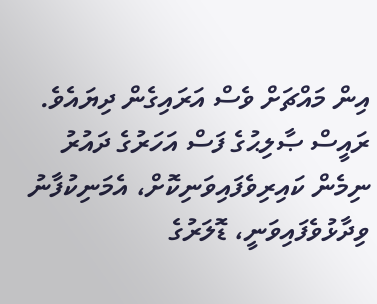އިން މައްޗަށް ވެސް އަރައިގެން ދިޔައެވެ.
ރައީސް ޞާލިޙުގެ ފަސް އަހަރުގެ ދައުރު ނިމެން ކައިރިވެފައިވަނިކޮށް، އެމަނިކުފާނު ވިދާޅުވެފައިވަނީ، ޑޮލަރުގެ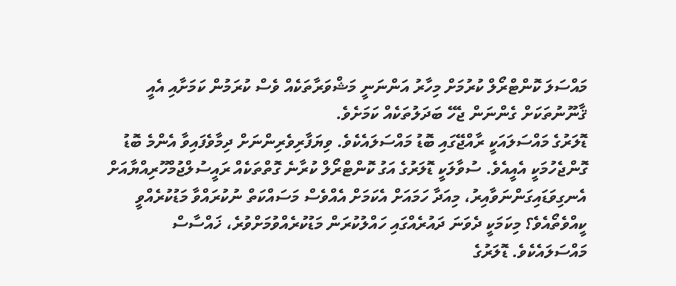މައްސަލަ ކޮންޓްރޯލް ކުރުމަށް މިހާރު އަންނަނީ މަޝްވަރާތަކެއް ވެސް ކުރަމުން ކަމަށާއި އެއީ ޤާނޫނުތަކަށް ގެންނަން ޖެހޭ ބަދަލުތަކެއް ކަމަށެވެ.
ޑޮލަރުގެ މައްސަލައަކީ ރާއްޖޭގައި ބޮޑު މައްސަލައެކެވެ. ވިޔަފާރިވެރިންނަށް ދިމާވެފައިވާ އެންމެ ބޮޑު ގޮންޖެހުމަކީ އެއީއެވެ. ސުވާލަކީ ޑޮލަރުގެ އަގު ކޮންޓްރޯލް ކުރާނެ ގޮތްތަކެއް ރައީސުލްޖުމްހޫރިއްޔާއަށް އެނގިވަޑައިގަންނަވާއިރު، މިއަދާ ހަމައަށް އެކަމަށް އެއްވެސް މަސައްކަތް ނުކުރައްވާ މަޑުކުރެއްވީ ކީއްވެތޯއެވެ؟ މިކަމަކީ ދެވަނަ ދައުރެއްގައި ހައްލުކުރަން މަޑުކުރެއްވުމަށްވުރެ، ޚައްސާސް މައްސަލައެކެވެ. ޑޮލަރުގެ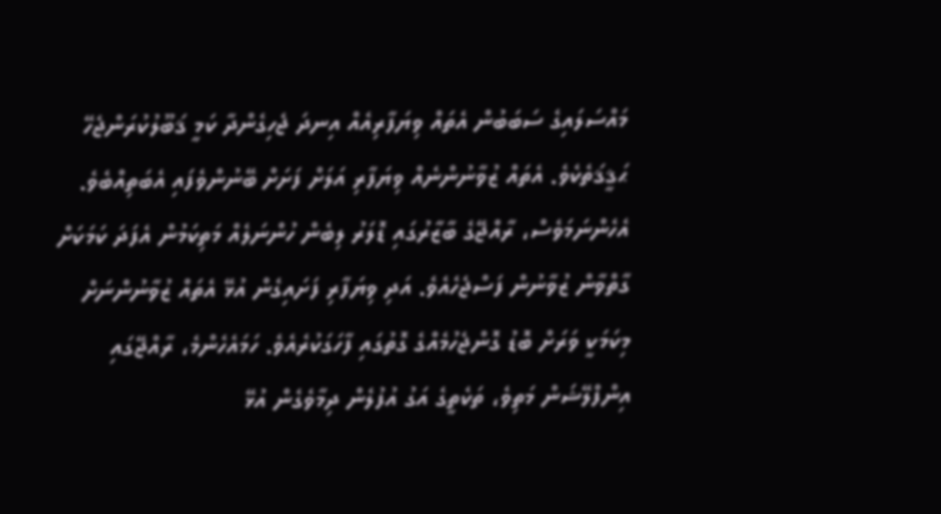މައްސަލައިގެ ސަބަބުން އެތައް ވިޔަފާރިއެއް އިނދަ ޖެހިގެންދާ ކަމީ ޤަބޫލުކުރަންޖެހޭ ޙަޤީޤަތެކެވެ. އެތައް ޒުވާނުންނެއް ވިޔަފާރި އަލަށް ފަށަށް ބޭނުންވެފައި އެބަތިއްބެވެ. އެހެންނަމަވެސް، ރާއްޖޭގެ ބާޒާރުގައި ޑޮލަރު ލިބެން ހުންނަލެއް މަތިކަމުން އެފަދަ ކަމަކަށް ގާތްވާން ޒުވާނުން ފަސްޖެހެއެވެ. އަދި ވިޔަފާރި ފަށައިގެން އުޅޭ އެތައް ޒުވާނުންނަށް މިކަމަކީ ވަރަށް ބޮޑު ގޮންޖެހުމެއްގެ ގޮތުގައި ފާހަގަކުރެއެވެ. ހަމައެހެންމެ، ރާއްޖޭގައި އިންފްލޭޝަން މަތިވެ، ތަކެތީގެ އަގު އުފުލެން ދިމާވެގެން އުޅޭ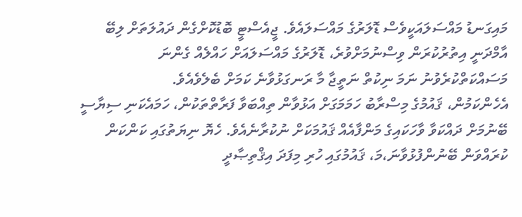މައިގަނޑު މައްސަލައަކީވެސް ޑޮލަރުގެ މައްސަލައެވެ. ޖީއެސްޓީ ބޮޑުކޮށްގެން ދައުލަތަށް ލިބޭ އާމްދަނީ އިތުރުކުރަން ވިސްނުމަށްވުރެ، ޑޮލަރުގެ މައްސަލައަށް ހައްލެއް ގެންނަ މަސައްކަތްކުރެވުނު ނަމަ ނިކުތް ނަތީޖާ މާ ރަނގަޅުވާނެ ކަމަށް ބެލެވެއެވެ.
އެހެންކަމުން، ޤައުމުގެ މިސްރާބު ހަމަމަގަށް އަޅުވާން ތިއްބަވާ ފަރާތްތަކުން، ހަމައެކަނި ސިޔާސީ ބޭނުމަށް ދައްކަވާ ވާހަކައިގެ މަންފާއެއް ޤައުމަކަށް ނުކުރާނެއެވެ. ހެޔޮ ނިޔަތުގައި ކަންކަން ކުރައްވަން ބޭނުންފުޅުވާނަ،މަ، ޤައުމުގައި ހުރި މިފަދަ އިޤްތިޞާދީ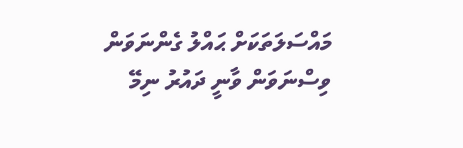މައްސަލަތަކަށް ޙައްލު ގެންނަވަން ވިސްނަވަން ވާނީ ދައުރު ނިމޭ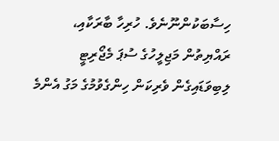ހިސާބަކުންނޫނެވެ. ހުރިހާ ބާރަކާއި، ރައްޔިތުން މަޖިލީހުގެ ސުޕަ މެޖޯރިޓީ ލިބިވަޑައިގެން ވެރިކަން ހިންގެވުމުގެ މަގު އެންމެ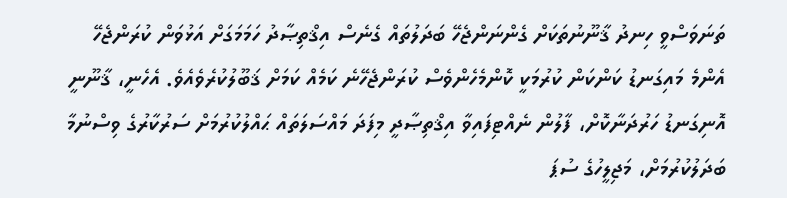ތަނަވަސްވީ ހިނދު ޤާނޫނުތަކަށް ގެންނަންޖެހޭ ބަދަލުތައް ގެނެސް އިޤްތިޞާދު ހަމަމަގަށް އަޅުވަން ކުރަންޖެހޭ އެންމެ މައިގަނޑު ކަންކަން ކުރުމަކީ ކޮންމެހެންވެސް ކުރަންޖެހޭނެ ކަމެއް ކަމަށް ޤަބޫލުކުރެވެއެވެ. އެހެނީ، ޤާނޫނީ އޮނިގަނޑު ހަރުދަނާކޮށް، ފާލުން ނެއްޓިފައިވާ އިޤްތިޞާދީ މިފަދަ މައްސަލަތައް ޙައްލުކުރުމަށް ސަރުކާރުގެ ވިސްނުމާ ބަދަލުކުރުމަށް، މަޖިލީހުގެ ސުޕަ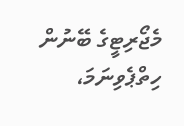މެޖޯރިޓީގެ ބޭނުން ހިތްޕެވިނަމަ،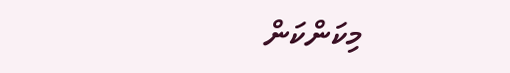މިކަންކަން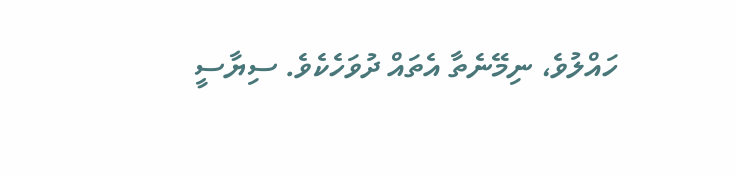ހައްލުވެ، ނިމޭނެތާ އެތައް ދުވަހެކެވެ. ސިޔާސީ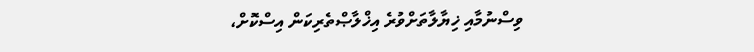ވިސްނުމާއި ޚިޔާލާތަށްވުރެ އިޚްލާޞްތެރިކަން އިސްކޮށް،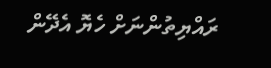ރައްޔިތުންނަށް ހެޔޮ އެދޭން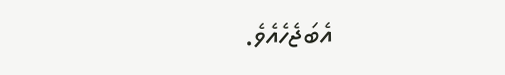އެބަޖެހެއެވެ.